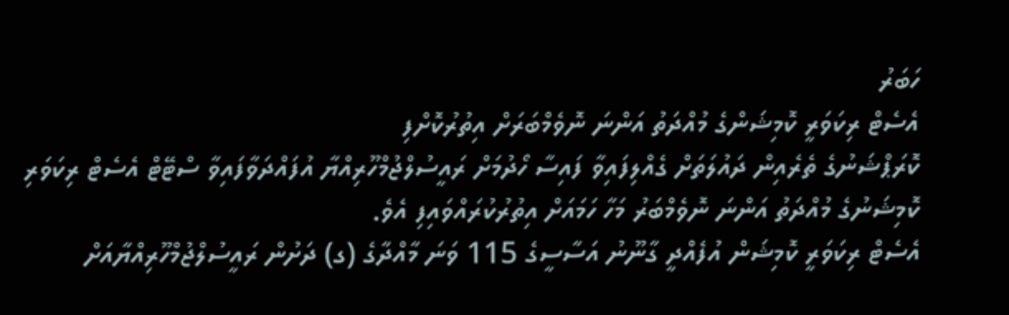ހަބަރު
އެސެޓް ރިކަވަރީ ކޮމިޝަންގެ މުއްދަތު އަންނަ ނޮވެމްބަރަށް އިތުރުކޮށްފި
ކޮރަޕްޝަނުގެ ތެރެއިން ދައުލަތަށް ގެއްލިފައިވާ ފައިސާ ހޯދުމަށް ރައީސުލްޖުމްހޫރިއްޔާ އުފައްދަވާފައިވާ ސްޓޭޓް އެސެޓް ރިކަވަރި ކޮމިޝަނުގެ މުއްދަތު އަންނަ ނޮވެމްބަރު މަހާ ހަމައަށް އިތުރުކުރައްވައިފި އެވެ.
އެސެޓް ރިކަވަރީ ކޮމިޝަން އުފެއްދީ ގާނޫނު އަސާސީގެ 115 ވަނަ މާއްދާގެ (ގ) ދަށުން ރައީސުލްޖުމްހޫރިއްޔާއަށް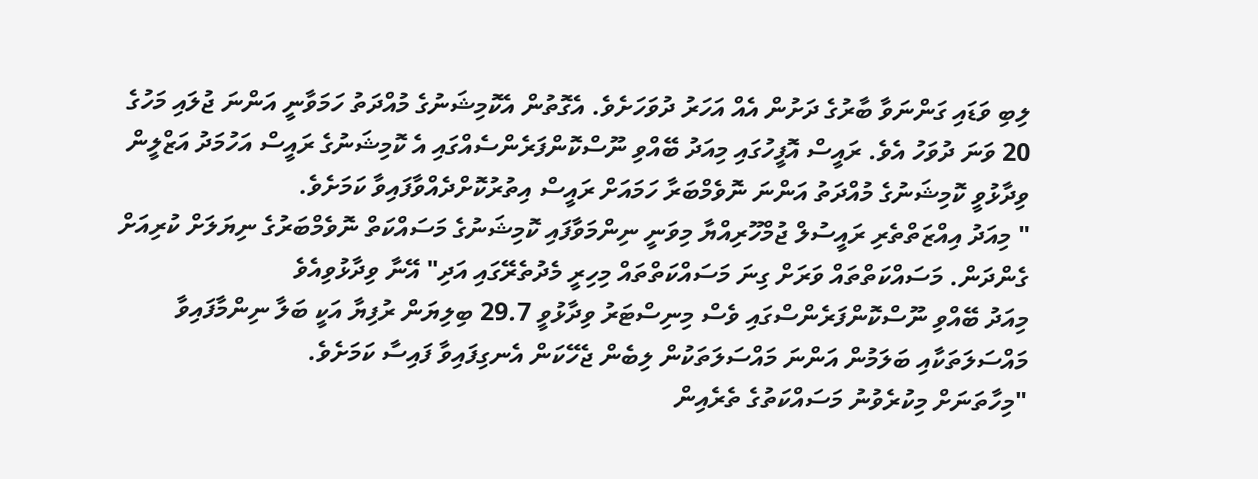ލިބި ވަޑައި ގަންނަވާ ބާރުގެ ދަށުން އެއް އަހަރު ދުވަހަށެވެ. އެގޮތުން އެކޮމިޝަނުގެ މުއްދަތު ހަމަވާނީ އަންނަ ޖުލައި މަހުގެ 20 ވަނަ ދުވަހު އެވެ. ރައީސް އޮފީހުގައި މިއަދު ބޭއްވި ނޫސްކޮންފަރެންސެއްގައި އެ ކޮމިޝަނުގެ ރައީސް އަހުމަދު އަޒްލީން ވިދާޅުވީ ކޮމިޝަނުގެ މުއްދަތު އަންނަ ނޮވެމްބަރާ ހަމައަށް ރައީސް އިތުރުކޮށްދެއްވާފައިވާ ކަމަށެވެ.
" މިއަދު އިއްޒަތްތެރި ރައީސުލް ޖުމްހޫރިއްޔާ މިވަނީ ނިންމަވާފައި ކޮމިޝަނުގެ މަސައްކަތް ނޮވެމްބަރުގެ ނިޔަލަށް ކުރިއަށް ގެންދަން. މަސައްކަތްތައް ވަރަށް ގިނަ މަސައްކަތްތައް މިހިރީ މެދުތެރޭގައި އަދި" އޭނާ ވިދާޅުވިއެވެ
މިއަދު ބޭއްވި ނޫސްކޮންފަރެންސްގައި ވެސް މިނިސްޓަރު ވިދާޅުވީ 29.7 ބިލިޔަން ރުފިޔާ އަކީ ބަލާ ނިންމާފައިވާ މައްސަލަތަކާއި ބަލަމުން އަންނަ މައްސަލަތަކުން ލިބެން ޖެހޭކަން އެނގިފައިވާ ފައިސާ ކަމަށެވެ.
"މިހާތަނަށް މިކުރެވުނު މަސައްކަތުގެ ތެރެއިން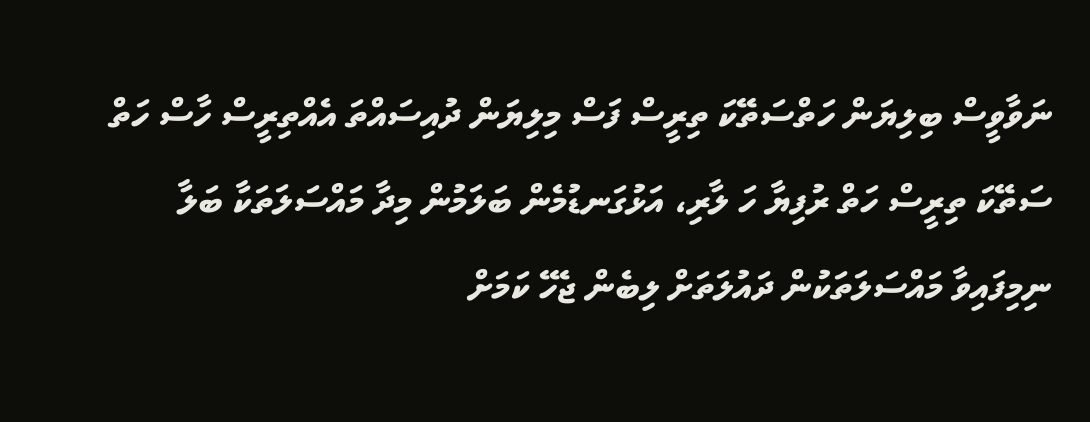ނަވާވީސް ބިލިޔަން ހަތްސަތޭކަ ތިރީސް ފަސް މިލިޔަން ދުއިސައްތަ އެއްތިރީސް ހާސް ހަތް ސަތޭކަ ތިރީސް ހަތް ރުފިޔާ ހަ ލާރި، އަޅުގަނޑުމެން ބަލަމުން މިދާ މައްސަލަތަކާ ބަލާ ނިމިފައިވާ މައްސަލަތަކުން ދައުލަތަށް ލިބެން ޖެހޭ ކަމަށް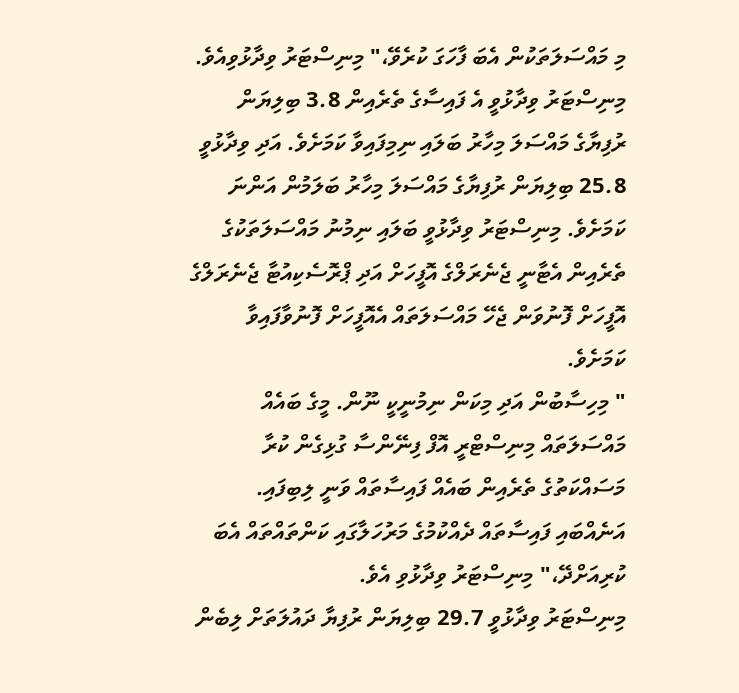މި މައްސަލަތަކުން އެބަ ފާހަގަ ކުރެވޭ،" މިނިސްޓަރު ވިދާޅުވިއެވެ.
މިނިސްޓަރު ވިދާޅުވީ އެ ފައިސާގެ ތެރެއިން 3.8 ބިލިޔަން ރުފިޔާގެ މައްސަލަ މިހާރު ބަލައި ނިމިފައިވާ ކަމަށެވެ. އަދި ވިދާޅުވީ 25.8 ބިލިޔަން ރުފިޔާގެ މައްސަލަ މިހާރު ބަލަމުން އަންނަ ކަމަށެވެ. މިނިސްޓަރު ވިދާޅުވީ ބަލައި ނިމުނު މައްސަލަތަކުގެ ތެރެއިން އެޓާނީ ޖެނެރަލްގެ އޮފީހަށް އަދި ޕްރޮސެކިއުޓާ ޖެނެރަލްގެ އޮފީހަށް ފޮނުވަން ޖެހޭ މައްސަލަތައް އެއޮފީހަށް ފޮނުވާފައިވާ ކަމަށެވެ.
" މިހިސާބުން އަދި މިކަން ނިމުނީކީ ނޫން. މީގެ ބައެއް މައްސަލަތައް މިނިސްޓްރީ އޮފް ފިނޭންސާ ގުޅިގެން ކުރާ މަސައްކަތުގެ ތެރެއިން ބައެއް ފައިސާތައް ވަނީ ލިބިފައި. އަނެއްބައި ފައިސާތައް ދެއްކުމުގެ މަރުހަލާގައި ކަންތައްތައް އެބަ ކުރިއަށްދޭ،" މިނިސްޓަރު ވިދާޅުވި އެވެ.
މިނިސްޓަރު ވިދާޅުވީ 29.7 ބިލިޔަން ރުފިޔާ ދައުލަތަށް ލިބެން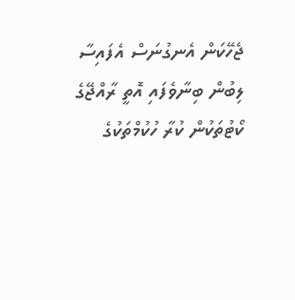ޖެހޭކަން އެނގުނަސް އެފައިސާ ލިބުން ބިނާވެފައި އޮތީ ރާއްޖޭގެ ކޯޓުތަކުން ކުރާ ހުކުމްތަކުގެ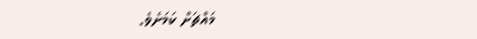މައްޗަށް ކަމަށެވެ.